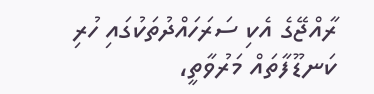ރާއްޖޭގެ އެކި ސަރަހައްދުތަކުގައި ހުރި ކަނޑޫފާތައް މަރުވާތީ،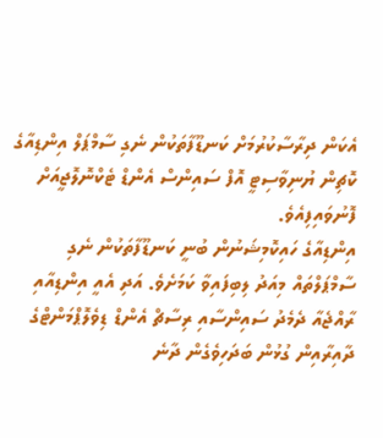އެކަން ދިރާސާކުރުމަށް ކަނޑޫފާތަކުން ނެގި ސާމްޕަލް އިންޑިއާގެ ކޮޗިން ޔުނިވާސިޓީ އޮފް ސައިންސް އެންޑް ޓެކްނޮލޮޖީއަށް ފޮނުވައިފިއެވެ.
އިންޑިއާގެ ހައިކޮމިޝަނުން ބުނީ ކަނޑޫފާތަކުން ނެގި ސާމްޕަލްތައް މިއަދު ލިބިފައިވާ ކަމަށެވެ. އަދި އެއީ އިންޑިއާއި ރާއްޖެއާ ދެމެދު ސައިންސާއި ރިސާޗް އެންޑް ޑިވެލޮޕްމަންޓްގެ ދާއިރާއިން ގުޅުން ބަދަހިވެގެން ދާނެ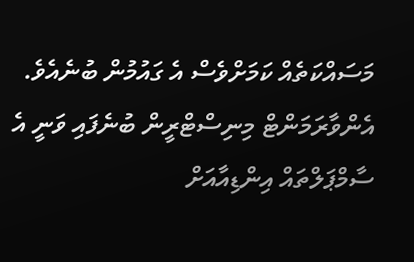މަސައްކަތެއް ކަމަށްވެސް އެ ގައުމުން ބުނެއެވެ.
އެންވާރަމަންޓް މިނިސްޓްރީން ބުނެފައި ވަނީ އެ ސާމްޕަލްތައް އިންޑިއާއަށް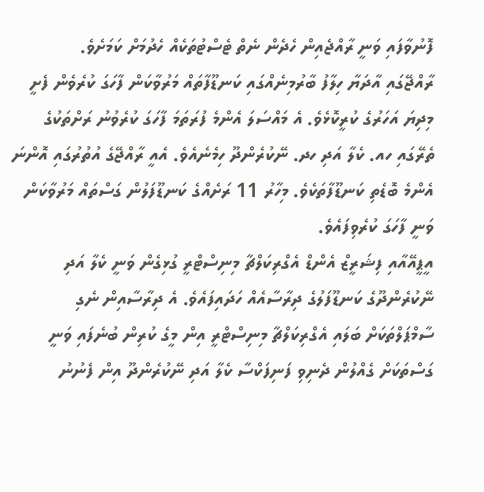ފޮނުވާފައި ވަނީ ރާއްޖެއިން ހެދެން ނެތް ޓެސްޓުތަކެއް ހެދުމަށް ކަމަށެވެ.
ރާއްޖޭގައި އާދަޔާ ހިލާފު ބާރުމިނެއްގައި ކަނޑޫފާތައް މަރުވާކަން ފާހަގަ ކުރެވެން ފެށީ މިދިޔަ އަހަރުގެ ކުރީކޮޅެވެ. އެ މައްސަލަ އެންމެ ފުރަތަމަ ފާހަގަ ކުރެވުނު ރަށްތަކުގެ ތެރޭގައި ހއ. ކެލާ އަދި ހދ. ނޭކުރެންދޫ ހިމެނެއެވެ. އެއީ ރާއްޖޭގެ އުތުރުގައި އޮންނަ އެންމެ ބޮޑެތި ކަނޑޫފާތަކެވެ. މިހާރު 11 ރަށެއްގެ ކަނޑޫފަލުން ގަސްތައް މަރުވާކަން ވަނީ ފާހަގަ ކުރެވިފައެވެ.
އީޕީއޭއާއި ފިޝަރީޒް އެންޑް އެގްރިކަލްޗާ މިނިސްޓްރީ ގުޅިގެން ވަނީ ކެލާ އަދި ނޭކުރެންދޫގެ ކަނޑޫފަލުގެ ދިރާސާއެއް ހަދައިފައެވެ. އެ ދިރާސާއިން ނެގި ސާމްޕަލްތަކަށް ބަލައި އެގްރިކަލްޗާ މިނިސްޓްރީ އިން މީގެ ކުރިން ބުނެފައި ވަނީ ގަސްތަކަށް ގެއްލުން ދެނިވި ފަނިފަކްސާ ކެލާ އަދި ނޭކުރެންދޫ އިން ފެނުނު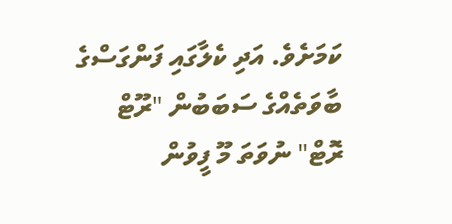ކަމަށެވެ. އަދި ކެލާގައި ފަންގަސްގެ ބާވަތެއްގެ ސަބަބުން "ރޫޓް ރޮޓް" ނުވަތަ މޫ ފީވުން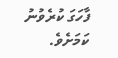ފާހަގަ ކުރެވުނު ކަމަށެވެ.